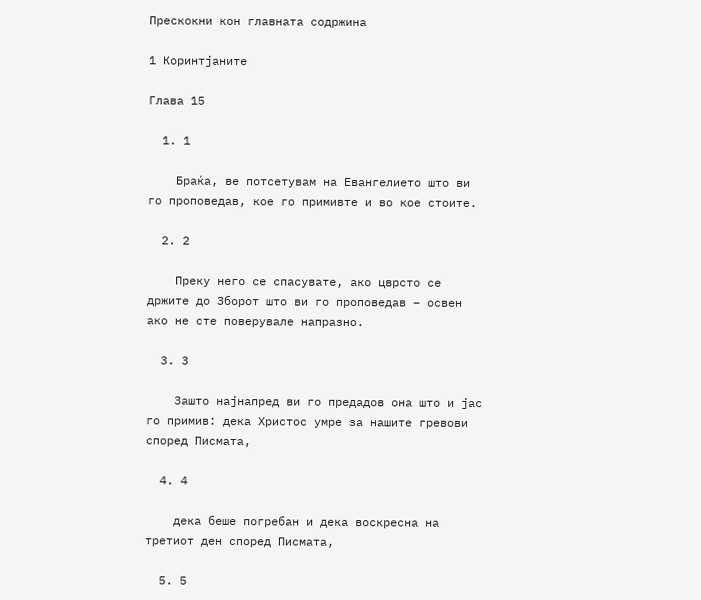Прескокни кон главната содржина

1 Коринтјаните

Глава 15

  1. 1

    Браќа, ве потсетувам на Евангелието што ви го проповедав, кое го примивте и во кое стоите.

  2. 2

    Преку него се спасувате, ако цврсто се држите до Зборот што ви го проповедав – освен ако не сте поверувале напразно.

  3. 3

    Зашто најнапред ви го предадов она што и јас го примив: дека Христос умре за нашите гревови според Писмата,

  4. 4

    дека беше погребан и дека воскресна на третиот ден според Писмата,

  5. 5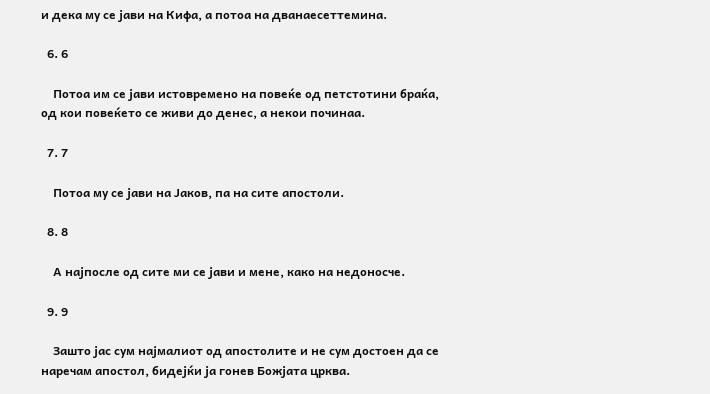и дека му се јави на Кифа, а потоа на дванаесеттемина.

  6. 6

    Потоа им се јави истовремено на повеќе од петстотини браќа, од кои повеќето се живи до денес, а некои починаа.

  7. 7

    Потоа му се јави на Јаков, па на сите апостоли.

  8. 8

    А најпосле од сите ми се јави и мене, како на недоносче.

  9. 9

    Зашто јас сум најмалиот од апостолите и не сум достоен да се наречам апостол, бидејќи ја гонев Божјата црква.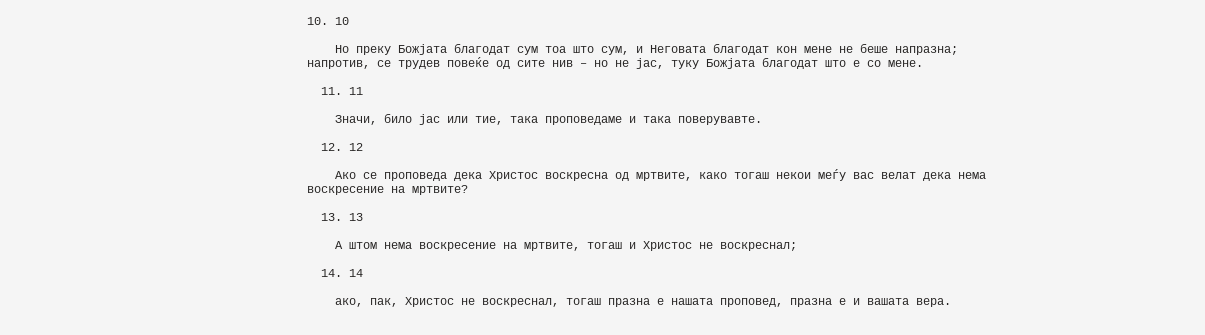10. 10

    Но преку Божјата благодат сум тоа што сум, и Неговата благодат кон мене не беше напразна; напротив, се трудев повеќе од сите нив – но не јас, туку Божјата благодат што е со мене.

  11. 11

    Значи, било јас или тие, така проповедаме и така поверувавте.

  12. 12

    Ако се проповеда дека Христос воскресна од мртвите, како тогаш некои меѓу вас велат дека нема воскресение на мртвите?

  13. 13

    А штом нема воскресение на мртвите, тогаш и Христос не воскреснал;

  14. 14

    ако, пак, Христос не воскреснал, тогаш празна е нашата проповед, празна е и вашата вера.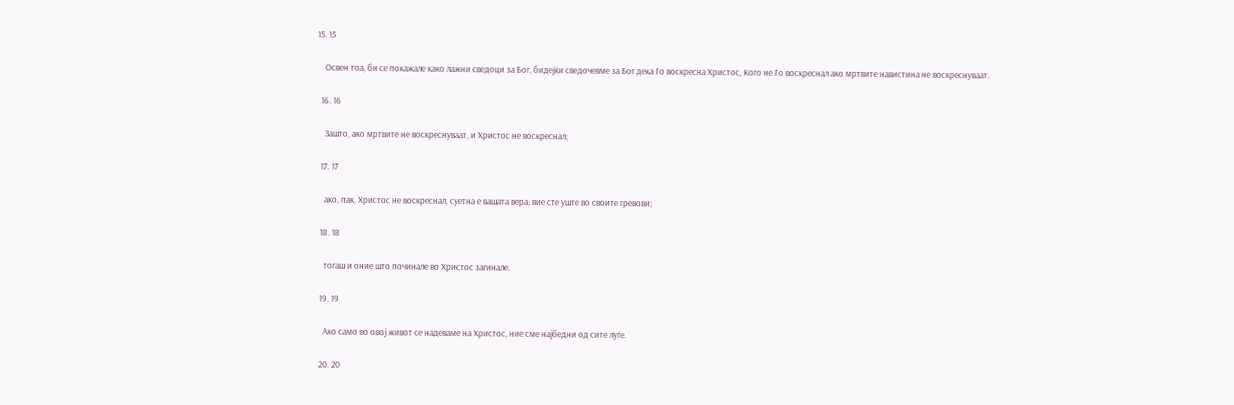15. 15

    Освен тоа, би се покажале како лажни сведоци за Бог, бидејќи сведочевме за Бог дека Го воскресна Христос, Кого не Го воскреснал ако мртвите навистина не воскреснуваат.

  16. 16

    Зашто, ако мртвите не воскреснуваат, и Христос не воскреснал;

  17. 17

    ако, пак, Христос не воскреснал, суетна е вашата вера; вие сте уште во своите гревови;

  18. 18

    тогаш и оние што починале во Христос загинале.

  19. 19

    Ако само во овој живот се надеваме на Христос, ние сме најбедни од сите луѓе.

  20. 20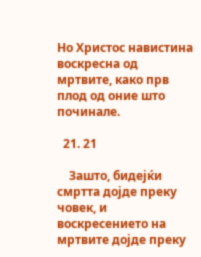Но Христос навистина воскресна од мртвите, како прв плод од оние што починале.

  21. 21

    Зашто, бидејќи смртта дојде преку човек, и воскресението на мртвите дојде преку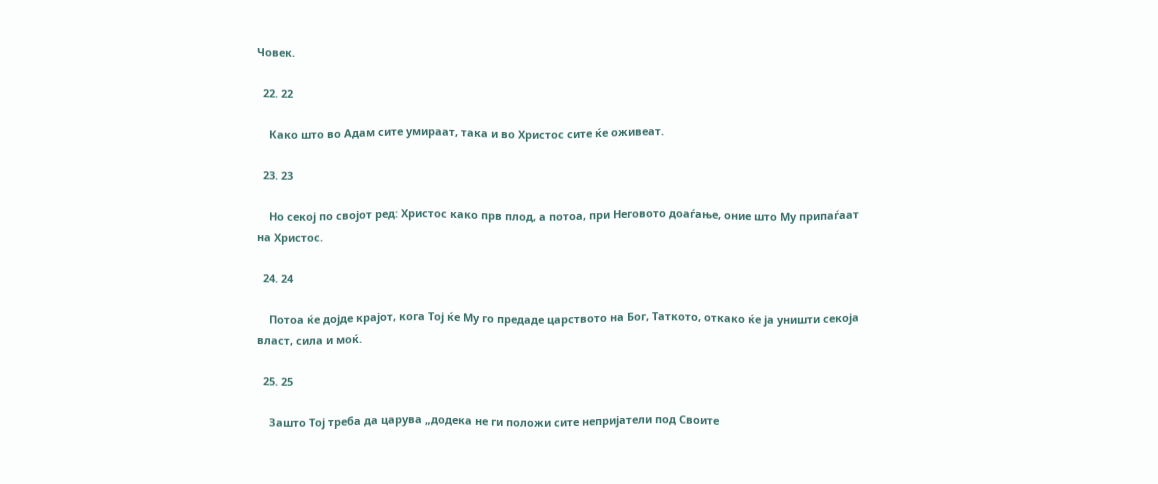Човек.

  22. 22

    Како што во Адам сите умираат, така и во Христос сите ќе оживеат.

  23. 23

    Но секој по својот ред: Христос како прв плод, а потоа, при Неговото доаѓање, оние што Му припаѓаат на Христос.

  24. 24

    Потоа ќе дојде крајот, кога Тој ќе Му го предаде царството на Бог, Таткото, откако ќе ја уништи секоја власт, сила и моќ.

  25. 25

    Зашто Тој треба да царува „додека не ги положи сите непријатели под Своите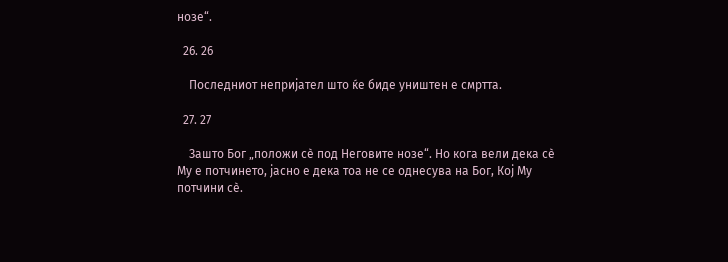нозе“.

  26. 26

    Последниот непријател што ќе биде уништен е смртта.

  27. 27

    Зашто Бог „положи сѐ под Неговите нозе“. Но кога вели дека сѐ Му е потчинето, јасно е дека тоа не се однесува на Бог, Кој Му потчини сѐ.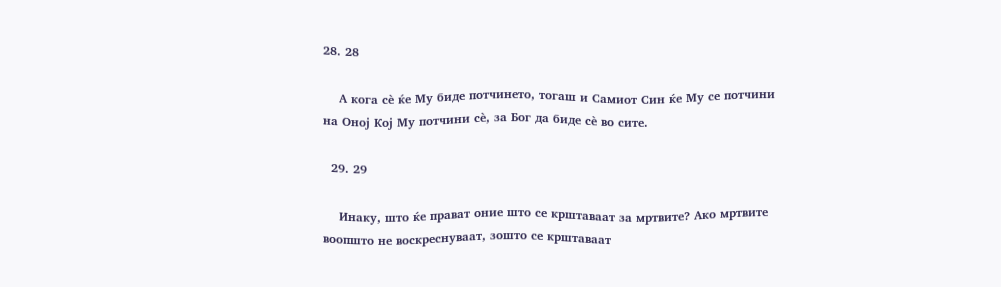28. 28

    А кога сѐ ќе Му биде потчинето, тогаш и Самиот Син ќе Му се потчини на Оној Кој Му потчини сѐ, за Бог да биде сѐ во сите.

  29. 29

    Инаку, што ќе прават оние што се крштаваат за мртвите? Ако мртвите воопшто не воскреснуваат, зошто се крштаваат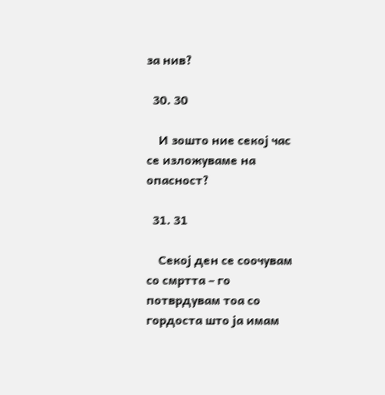за нив?

  30. 30

    И зошто ние секој час се изложуваме на опасност?

  31. 31

    Секој ден се соочувам со смртта – го потврдувам тоа со гордоста што ја имам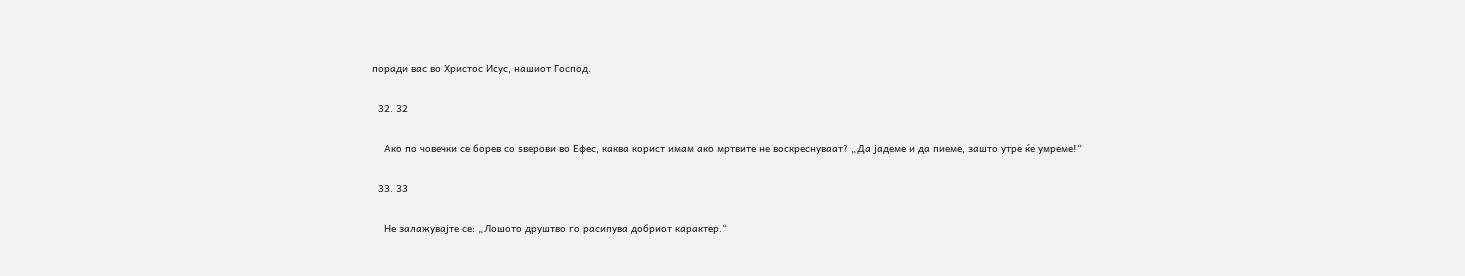поради вас во Христос Исус, нашиот Господ.

  32. 32

    Ако по човечки се борев со ѕверови во Ефес, каква корист имам ако мртвите не воскреснуваат? „Да јадеме и да пиеме, зашто утре ќе умреме!“

  33. 33

    Не залажувајте се: „Лошото друштво го расипува добриот карактер.“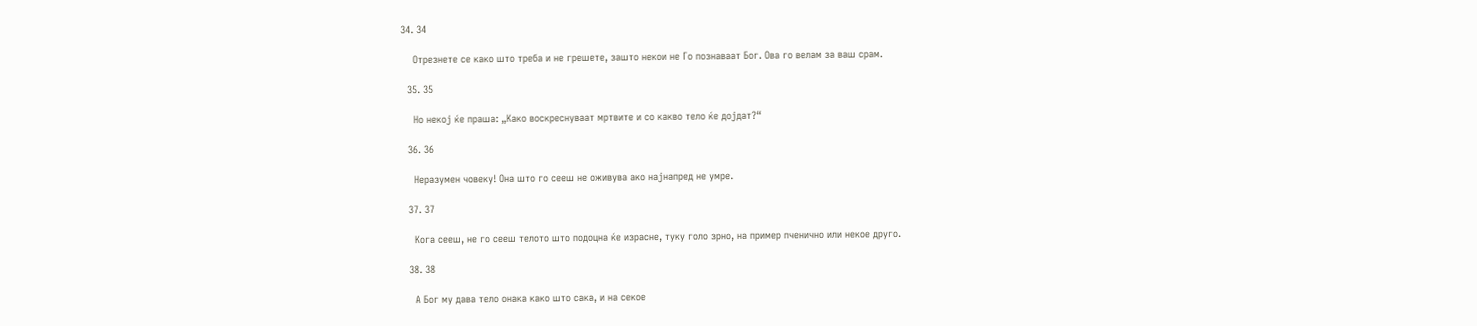34. 34

    Отрезнете се како што треба и не грешете, зашто некои не Го познаваат Бог. Ова го велам за ваш срам.

  35. 35

    Но некој ќе праша: „Како воскреснуваат мртвите и со какво тело ќе дојдат?“

  36. 36

    Неразумен човеку! Она што го сееш не оживува ако најнапред не умре.

  37. 37

    Кога сееш, не го сееш телото што подоцна ќе израсне, туку голо зрно, на пример пченично или некое друго.

  38. 38

    А Бог му дава тело онака како што сака, и на секое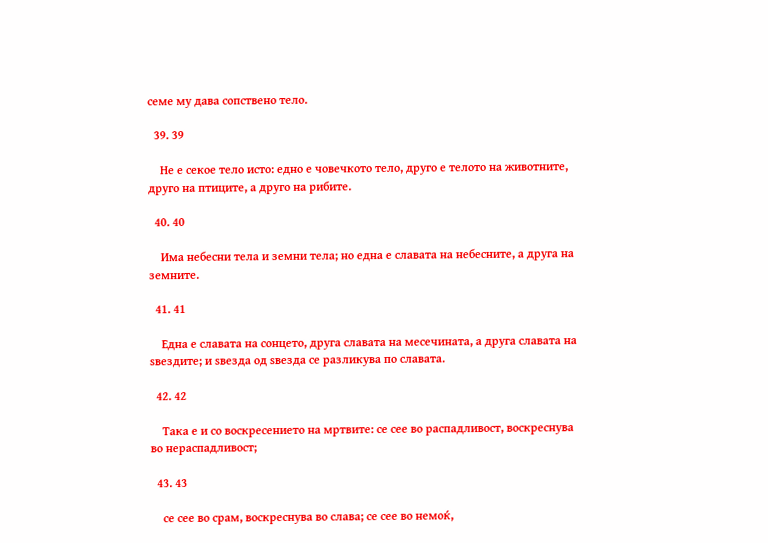семе му дава сопствено тело.

  39. 39

    Не е секое тело исто: едно е човечкото тело, друго е телото на животните, друго на птиците, а друго на рибите.

  40. 40

    Има небесни тела и земни тела; но една е славата на небесните, а друга на земните.

  41. 41

    Една е славата на сонцето, друга славата на месечината, а друга славата на ѕвездите; и ѕвезда од ѕвезда се разликува по славата.

  42. 42

    Така е и со воскресението на мртвите: се сее во распадливост, воскреснува во нераспадливост;

  43. 43

    се сее во срам, воскреснува во слава; се сее во немоќ,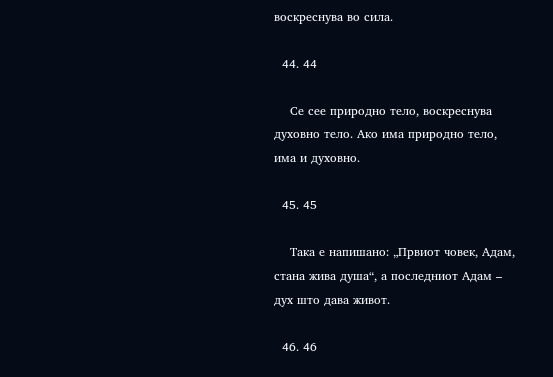воскреснува во сила.

  44. 44

    Се сее природно тело, воскреснува духовно тело. Ако има природно тело, има и духовно.

  45. 45

    Така е напишано: „Првиот човек, Адам, стана жива душа“, а последниот Адам – дух што дава живот.

  46. 46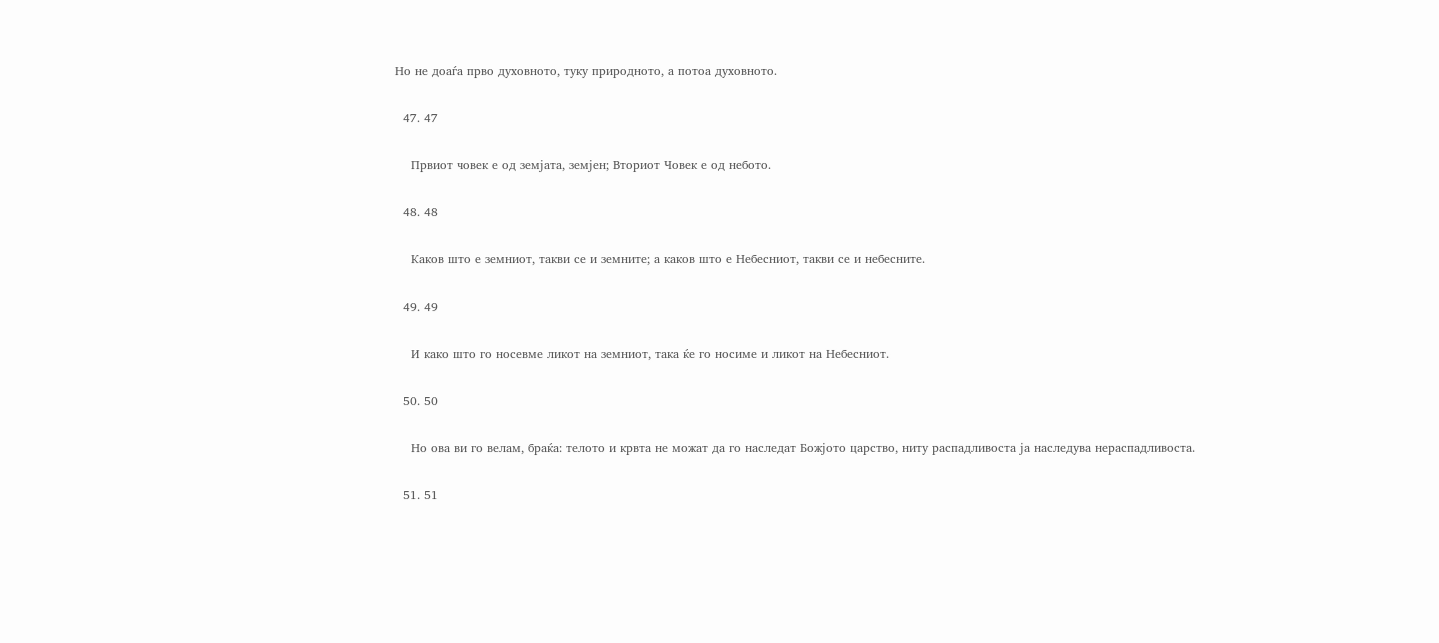Но не доаѓа прво духовното, туку природното, а потоа духовното.

  47. 47

    Првиот човек е од земјата, земјен; Вториот Човек е од небото.

  48. 48

    Каков што е земниот, такви се и земните; а каков што е Небесниот, такви се и небесните.

  49. 49

    И како што го носевме ликот на земниот, така ќе го носиме и ликот на Небесниот.

  50. 50

    Но ова ви го велам, браќа: телото и крвта не можат да го наследат Божјото царство, ниту распадливоста ја наследува нераспадливоста.

  51. 51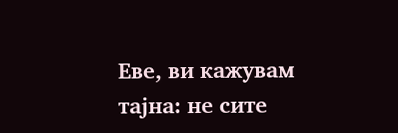Еве, ви кажувам тајна: не сите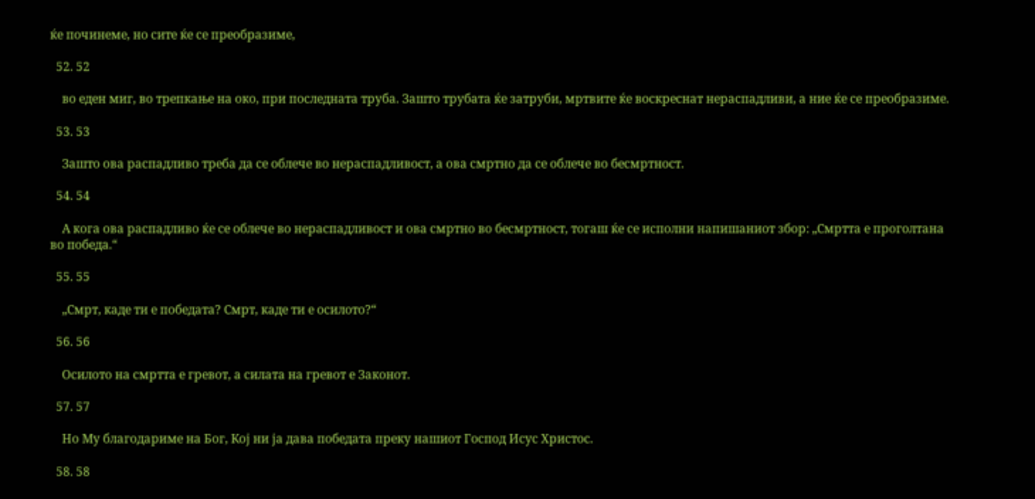ќе починеме, но сите ќе се преобразиме,

  52. 52

    во еден миг, во трепкање на око, при последната труба. Зашто трубата ќе затруби, мртвите ќе воскреснат нераспадливи, а ние ќе се преобразиме.

  53. 53

    Зашто ова распадливо треба да се облече во нераспадливост, а ова смртно да се облече во бесмртност.

  54. 54

    А кога ова распадливо ќе се облече во нераспадливост и ова смртно во бесмртност, тогаш ќе се исполни напишаниот збор: „Смртта е проголтана во победа.“

  55. 55

    „Смрт, каде ти е победата? Смрт, каде ти е осилото?“

  56. 56

    Осилото на смртта е гревот, а силата на гревот е Законот.

  57. 57

    Но Му благодариме на Бог, Кој ни ја дава победата преку нашиот Господ Исус Христос.

  58. 58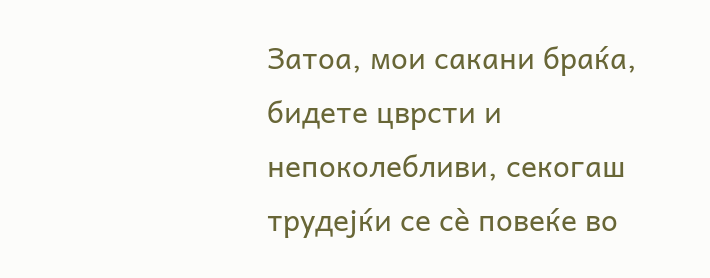Затоа, мои сакани браќа, бидете цврсти и непоколебливи, секогаш трудејќи се сѐ повеќе во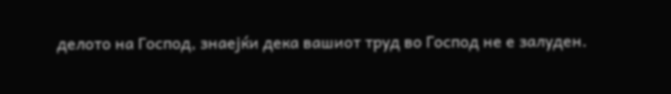делото на Господ, знаејќи дека вашиот труд во Господ не е залуден.